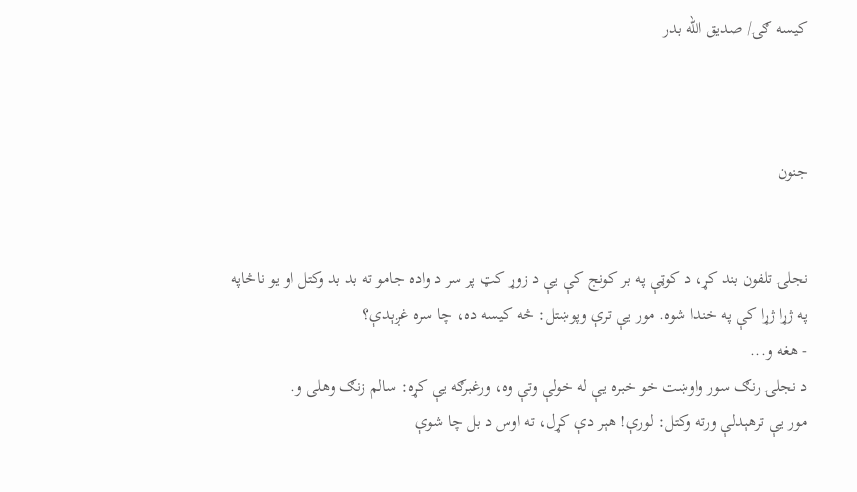کیسه ګۍ/ صديق الله بدر



جنون


نجلۍ تلفون بند کړ، د کوټې په بر کونج کې يې د زوړ کټ پر سر د واده جامو ته بد بد وکتل او يو ناڅاپه په ژړا ژړا کې په خندا شوه. مور يې ترې وپوښتل: څه کیسه ده، چا سره غږېدې؟
- هغه و...
د نجلۍ رنګ سور واوښت خو خبره يې له خولې وتې وه، ورغبرګه يې کړه: سالم زنګ وهلی و.
مور يې ترهېدلې ورته وکتل: لورې! هېر دې کړل، ته اوس د بل چا شوې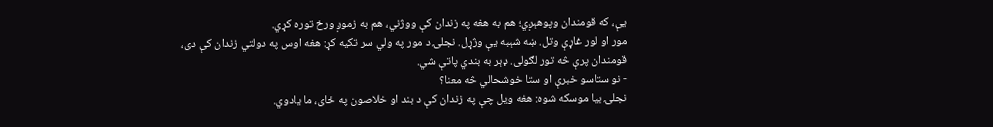يې، که قومندان وپوهېږي؛ هم به هغه په زندان کې ووژني، هم به زموږ ورځ توره کړي.
مور او لور غاړې وتل. ښه شېبه يې وژړل. نجلۍ د مور په ولي سر تکیه کړ: هغه اوس په دولتي زندان کې دی، قومندان پرې څه تور لګولی. ډېر به بندي پاتې شي.
- نو ستاسو خبرې او ستا خوشحالي څه معنا؟
نجلۍ بیا موسکه شوه: هغه ویل چې په زندان کې د بند او خلاصون په ځای، ما یادوي.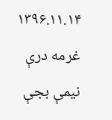۱۳۹۶.۱۱.۱۴ غرمه درې نيمې بجې